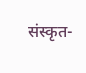संस्कृत-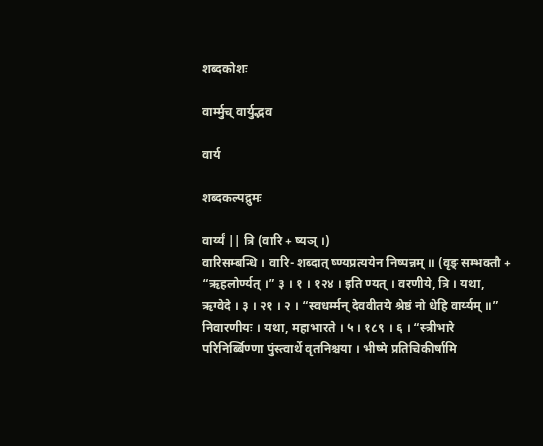शब्दकोशः

वार्म्मुच् वार्युद्भव

वार्य

शब्दकल्पद्रुमः

वार्य्यं || त्रि (वारि + ष्यञ् ।)
वारिसम्बन्धि । वारि- शब्दात् ष्ण्यप्रत्ययेन निष्पन्नम् ॥ (वृङ् सम्भक्तौ + “ऋहलोर्ण्यत् ।” ३ । १ । १२४ । इति ण्यत् । वरणीये, त्रि । यथा, ऋग्वेदे । ३ । २१ । २ । “स्वधर्म्मन् देववीतये श्रेष्ठं नो धेहि वार्य्यम् ॥” निवारणीयः । यथा, महाभारते । ५ । १८९ । ६ । “स्त्रीभारे परिनिर्ब्बिण्णा पुंस्त्वार्थे वृतनिश्चया । भीष्मे प्रतिचिकीर्षामि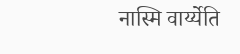नास्मि वार्य्येति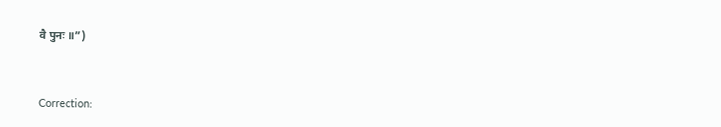वै पुनः ॥”)



Correction: